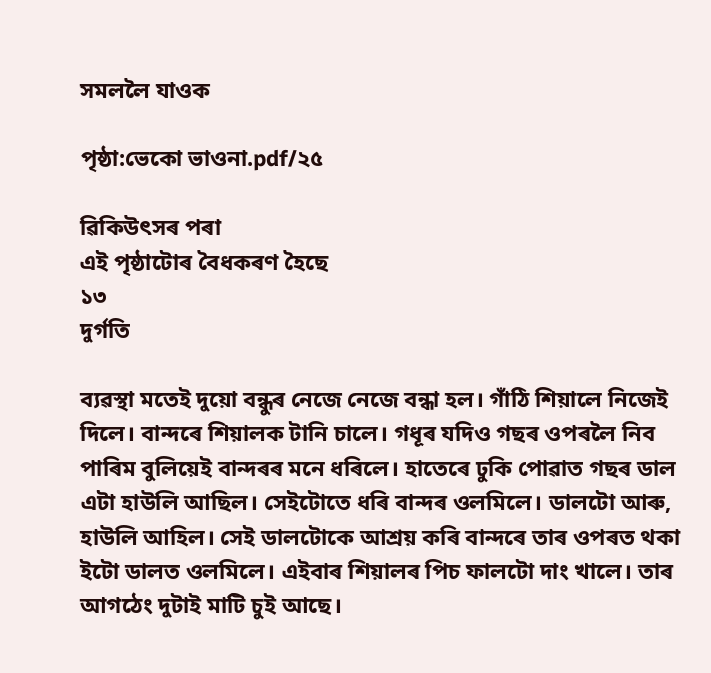সমললৈ যাওক

পৃষ্ঠা:ভেকো ভাওনা.pdf/২৫

ৱিকিউৎসৰ পৰা
এই পৃষ্ঠাটোৰ বৈধকৰণ হৈছে
১৩
দুর্গতি

ব্যৱস্থা মতেই দুয়ো বন্ধুৰ নেজে নেজে বন্ধা হল। গাঁঠি শিয়ালে নিজেই দিলে। বান্দৰে শিয়ালক টানি চালে। গধূৰ যদিও গছৰ ওপৰলৈ নিব পাৰিম বুলিয়েই বান্দৰৰ মনে ধৰিলে। হাতেৰে ঢুকি পোৱাত গছৰ ডাল এটা হাউলি আছিল। সেইটোতে ধৰি বান্দৰ ওলমিলে। ডালটো আৰু, হাউলি আহিল। সেই ডালটোকে আশ্ৰয় কৰি বান্দৰে তাৰ ওপৰত থকা ইটো ডালত ওলমিলে। এইবাৰ শিয়ালৰ পিচ ফালটো দাং খালে। তাৰ আগঠেং দুটাই মাটি চুই আছে।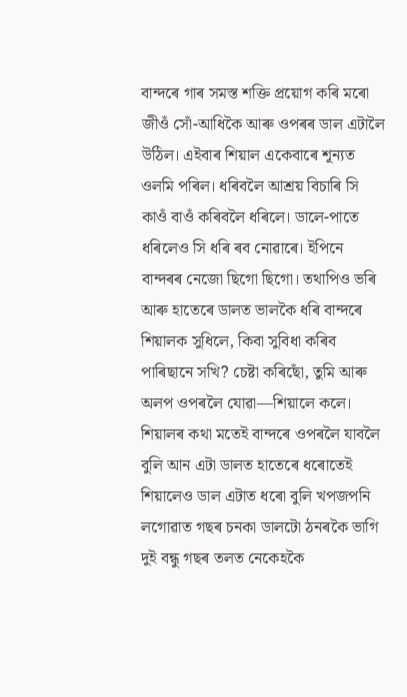বান্দৰে গাৰ সমস্ত শক্তি প্ৰয়োগ কৰি মৰো জীওঁ সোঁ-আধিকৈ আৰু ওপৰৰ ডাল এটালৈ উঠিল। এইবাৰ শিয়াল একেবাৰে শূন্যত ওলমি পৰিল। ধৰিবলৈ আশ্ৰয় বিচাৰি সি কাওঁ বাওঁ কৰিবলৈ ধৰিলে। ডালে-পাতে ধৰিলেও সি ধৰি ৰব নোৱাৰে। ইপিনে বান্দৰৰ নেজো ছিগো ছিগো। তথাপিও ভৰি আৰু হাতেৰে ডালত ভালকৈ ধৰি বান্দৰে শিয়ালক সুধিলে, কিবা সুবিধা কৰিব পাৰিছানে সখি? চেষ্টা কৰিছোঁ, তুমি আৰু অলপ ওপৰলৈ যোৱা—শিয়ালে কলে। শিয়ালৰ কথা মতেই বান্দৰে ওপৰলৈ যাবলৈ বুলি আন এটা ডালত হাতেৰে ধৰোতেই শিয়ালেও ডাল এটাত ধৰো বুলি খপজপনি লগোৱাত গছৰ চনকা ডালটো ঠনৰকৈ ভাগি দুই বন্ধু গছৰ তলত নেকেহকৈ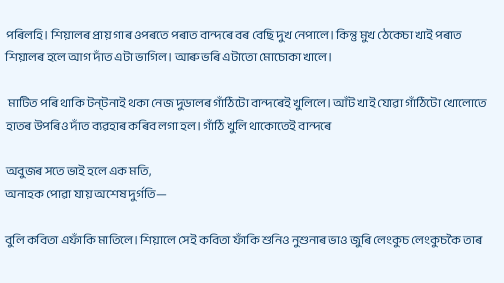পৰিলহি। শিয়ালৰ প্ৰায় গাৰ ওপৰতে পৰাত বান্দৰে বৰ বেছি দুখ নেপালে। কিন্তু মুখ ঠেকেচা খাই পৰাত শিয়ালৰ হলে আগ দাঁত এটা ভাগিল। আৰু ভৰি এটাতো মোচোকা খালে।

 মাটিত পৰি থাকি টন্‌টনাই থকা নেজ দুডালৰ গাঁঠিটো বান্দৰেই খুলিলে। আঁট খাই যোৱা গাঁঠিটো খোলোতে হাতৰ উপৰিও দাঁত ব্যৱহাৰ কৰিব লগা হল। গাঁঠি খুলি থাকোতেই বান্দৰে

অবুজৰ সতে ভাই হলে এক মতি,
অনাহক পোৱা যায় অশেষ দুৰ্গতি—

বুলি কবিতা এফাঁকি মাতিলে। শিয়ালে সেই কবিতা ফাঁকি শুনিও নুশুনাৰ ভাও জুৰি লেংকুচ লেংকুচকৈ তাৰ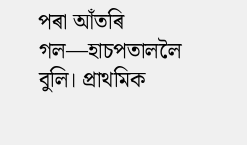পৰা আঁতৰি গল—হাচপতাললৈ বুলি। প্ৰাথমিক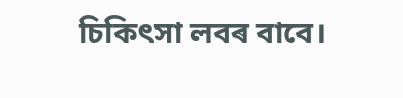চিকিৎসা লবৰ বাবে।